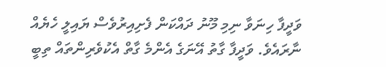ވަދީފާ ހިނަވާ ނިމި މޫނު ދައްކަން ފެށިއިރުވެސް ޔައިލީ ހެޔެއް ނާރައެވެ. ވަދީފާ ގާތު އޭނަގެ އެންމެ ގާތް އެކުވެރިންތައް ތިބީ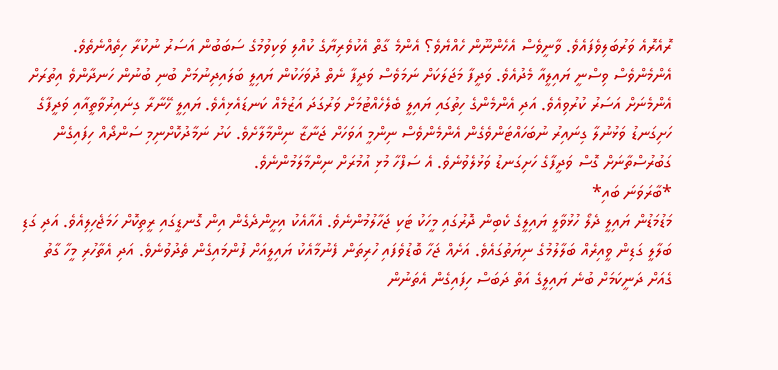ރޮއެރޮއެ ވަރުބަލިވެފައެވެ. ވާނީވެސް އެހެންނޫން ހެއްޔެވެ؟ އެންމެ ގާތް އެކުވެރިޔާގެ ކުއްލި ވަކިވުމުގެ ސަބަބުން އަސަރު ނުކުރާ ހިތެއްނެތެވެ. އެންމެންވެސް ވިސްނީ ޔައިލީއާ މެދުއެވެ. ވަދީފާ މަޖަލަކަށް ނަމަވެސް ވަދީފާ ނެތް ދުވަހަކުން ޔައިލީ ބަލައިދިނުމަށް ބުނި ބުނުން ހަނދާންވެ އިތުރަށް އެންމެނަށް އަސަރު ކުރުވިއެވެ. އަދި އެންމެންގެ ހިތުގައި ޔައިލީ ބެލެހެއްޓުމަށް ވަރުގަދަ އަޒުމެއް ކަނޑައެޅިއެވެ. ޔައިލީ ހޭނާރާ ގިނައިރުވާތީއާއި ވަދީފާގެ ހަށިގަނޑު ވަޅުނުލާ ގިނައިރު ނުބަހައްޓަންވެގެން އެންމެންވެސް ނިންމީ އަވަހަށް ޖަނާޒާ ނިންމާލާށެވެ. ކަށު ނަމާދުކޮށްނިމި ސަންދޯއް ހިފައިގެން ގަބުރުސްތާނަށް ގޮސް ވަދީފާގެ ހަށިގަނޑު ވަޅުލެވުނެވެ. އެ ސަފްހާ މުޅި އުމުރަށް ނިންމާލަމުންނެވެ.
*ބާރަވަނަ ބައި*
މަޑުމަޑުން ޔައިލީ ދެލޯ ހުޅުވާލީ ޔައިލީގެ ކެބިން ދޮރުގައި މީހަކު ޓަކި ޖަހާލުމުންނެވެ. އެއާއެކު އިށީންދެގެން އިން ގޮނޑީގައި ރީތިކޮށް ހަމަޖެހިލިއެވެ. އަދި ގަޑި ބަލާލީ ގަޑިން ވީއިރެއް ބަލާލުމުގެ ނިޔަތުގައެވެ. އަށެއް ޖަހާ ބޮޑުވެފައި ހުރިތަން ފެނުމާއެކު ޔައިލީއަށް ފުންމައިގެން ތެދުވުނެވެ. އަދި އެތާހުރި މީހާ ގާތު ގެއަށް ދަނީކަމަށް ބުނެ ޔައިލީގެ އަތް ދަބަސް ހިފައިގެން އެތަނުން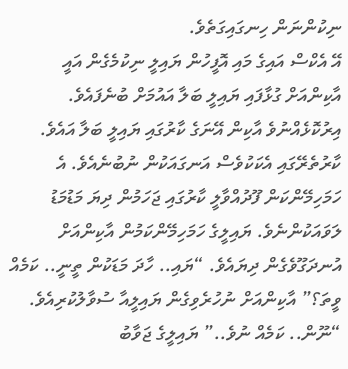ނިކުންނަން ހިނގައިގަތެވެ.
އޭ އެކްސް އައިގެ މައި އޮފީހުން ޔައިލީ ނިކުމެގެން އައީ އާކިންއަށް ގުޅާފައި ޔައިލީ ބަލާ އައުމަށް ބުނެފައެވެ. އިރުކޮޅެއްނުވެ އާކިން އޭނަގެ ކާރުގައި ޔައިލީ ބަލާ އައެވެ. ކާރުތެރޭގައި އެކަކުވެސް އަނގައަކުން ނުބުނެއެވެ. އެ ހަމަހިމޭންކަން ފޫދުއްވާލީ ކާރުގައި ޖަހަމުން ދިޔަ މަޑުމަޑު ލަވައަކުންނެވެ. ޔައިލީގެ ހަމަހިމޭންކަމުން އާކިންއަށް އުނދަގޫވެގެން ދިޔައެވެ. “ޔައި.. ހާދަ މަޑަކުން ތީނީ.. ކަމެއް ވީތަ؟” އާކިންއަށް ނުހުރެވިގެން ޔައިލީއާ ސުވާލުކުރިއެވެ. “ނޫން.. ކަމެއް ނުވެ..” ޔައިލީގެ ޖަވާބު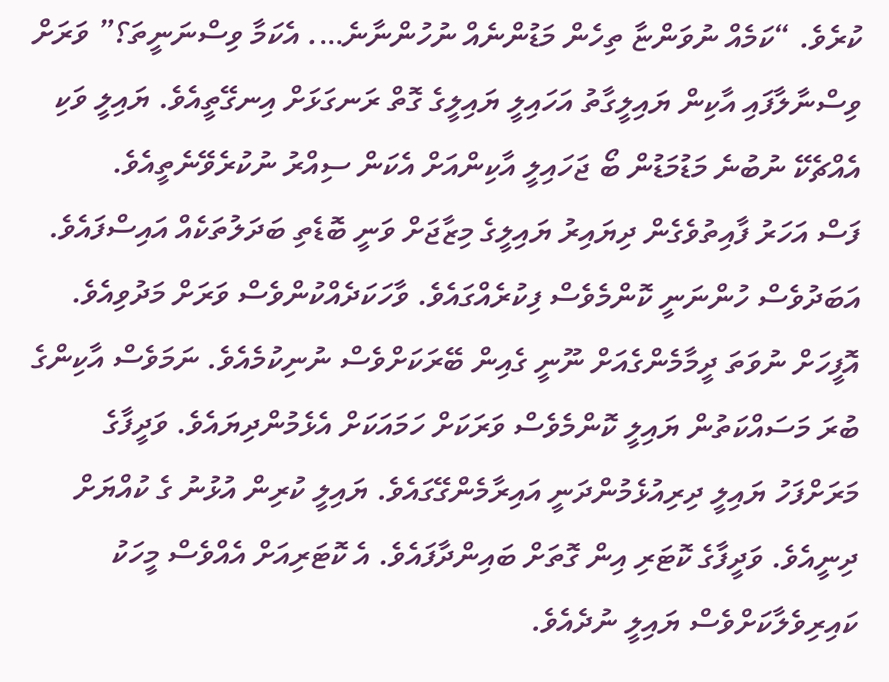ކުރެވެ. “ކަމެއް ނުވަންޏާ ތިހެން މަޑުންނެއް ނުހުންނާނެ…. އެކަމާ ވިސްނަނީތަ؟” ވަރަށް ވިސްނާލާފައި އާކިން ޔައިލީގާތު އަހައިލީ ޔައިލީގެ ގޮތް ރަނގަޅަށް އިނގޭތީއެވެ. ޔައިލީ ވަކި އެއްޗެކޭ ނުބުނެ މަޑުމަޑުން ބޯ ޖަހައިލީ އާކިންއަށް އެކަން ސިއްރު ނުކުރެވޭނެތީއެވެ.
ފަސް އަހަރު ފާއިތުވެގެން ދިޔައިރު ޔައިލީގެ މިޒާޖަށް ވަނީ ބޮޑެތި ބަދަލުތަކެއް އައިސްފައެވެ. އަބަދުވެސް ހުންނަނީ ކޮންމެވެސް ފިކުރެއްގައެވެ. ވާހަކަދެއްކުންވެސް ވަރަށް މަދުވިއެވެ. އޮފީހަށް ނުވަތަ ދީމާމެންގެއަށް ނޫނީ ގެއިން ބޭރަކަށްވެސް ނުނިކުމެއެވެ. ނަމަވެސް އާކިންގެ ބުރަ މަސައްކަތުން ޔައިލީ ކޮންމެވެސް ވަރަކަށް ހަމައަކަށް އެޅެމުންދިޔައެވެ. ވަދީފާގެ މަރަށްފަހު ޔައިލީ ދިރިއުޅެމުންދަނީ އައިރާމެންގޭގައެވެ. ޔައިލީ ކުރިން އުޅުނު ގެ ކުއްޔަށް ދިނީއެވެ. ވަދީފާގެ ކޮޓަރި އިން ގޮތަށް ބައިންދާފައެވެ. އެ ކޮޓަރިއަށް އެއްވެސް މީހަކު ކައިރިވެލާކަށްވެސް ޔައިލީ ނުދެއެވެ.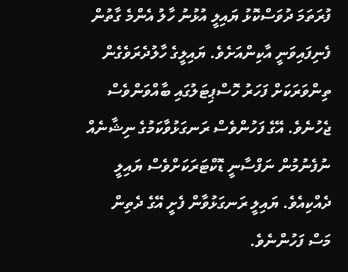ފުރަތަމަ ދުވަސްކޮޅު ޔައިލީ އުޅުނު ހާލު އެންމެ ގާތުން ފެނިފައިވަނީ އާކިންއަށެވެ. ޔައިލީގެ ހާލުދެރަވެގެން ތިންވަރަކަށް ފަހަރު ހޮސްޕިޓަލުގައި ބާއްވަންވެސް ޖެހުނެވެ. އޭގެ ފަހުންވެސް ރަނގަޅުވާކަމުގެ ނިޝާނެއް ނުފެނުމުން ނަފްސާނީ ޑޮކްޓަރަކަށްވެސް ޔައިލީ ދެއްކިއެވެ. ޔައިލީ ރަނގަޅުވާން ފެށީ އޭގެ ދެތިން މަސް ފަހުންނެވެ.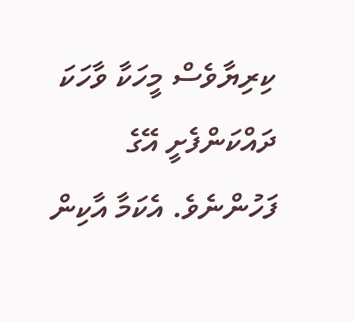ކިރިޔާވެސް މީހަކާ ވާހަކަ ދައްކަންފެށީ އޭގެ ފަހުންނެވެ. އެކަމާ އާކިން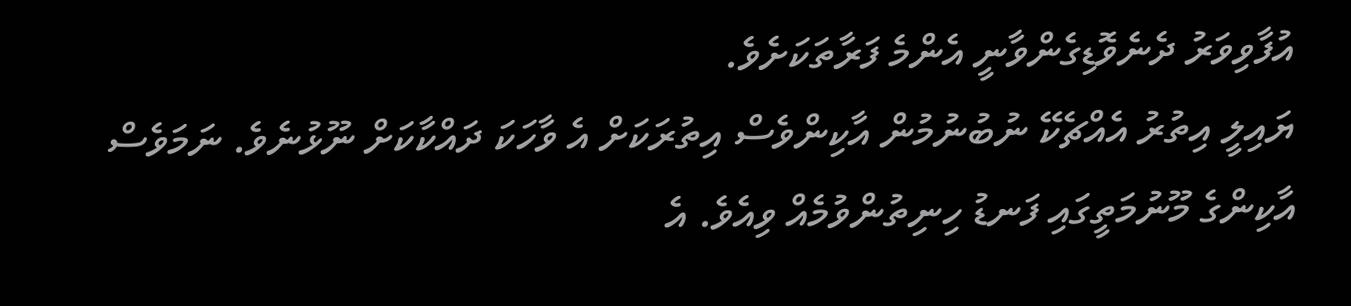އުފާވިވަރު ދެނެވޮޑިގެންވާނީ އެންމެ ފަރާތަކަށެވެ.
ޔައިލީ އިތުރު އެއްޗެކޭ ނުބުނުމުން އާކިންވެސް އިތުރަކަށް އެ ވާހަކަ ދައްކާކަށް ނޫޅުނެވެ. ނަމަވެސް އާކިންގެ މޫނުމަތީގައި ފަނޑު ހިނިތުންވުމެއް ވިއެވެ. އެ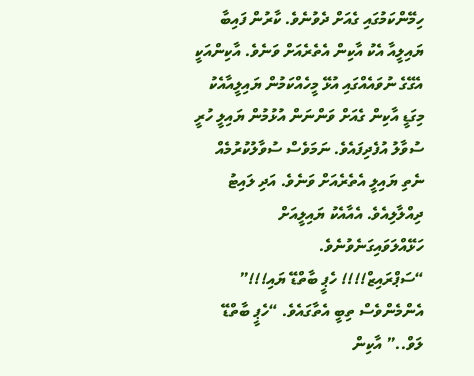ހިމޭންކަމުގައި ގެއަށް ދެވުނެވެ. ކާރުން ފައިބާ ޔައިލީއާ އެކު އާކިން އެތެރެއަށް ވަނެވެ. އާކިންއަކީ އެގޭގެ ނުވައެއްގައި އުޅޭ މީހެއްކަމުން ޔައިލީއާއެކު މިގަޑީ އާކިން ގެއަށް ވަންނަން އުޅުމުން ޔައިލީ ހުރީ ސުވާލު އުފެދިފައެވެ. ނަމަވެސް ސުވާލުކުރުމެއް ނެތި ޔައިލީ އެތެރެއަށް ވަނެވެ. އަދި ލައިޓު ދިއްލާލިއެވެ. އެއާއެކު ޔައިލީއަށް ހަޅޭއްލަވައިގަނެވުނެވެ.
“ސަޕްރައިޒް!!!! ހެޕީ ބާތްޑޭ ޔައި!!!” އެންމެންވެސް ތިބީ އެތާގައެވެ. “ހެޕީ ބާތްޑޭ ލަވް..” އާކިން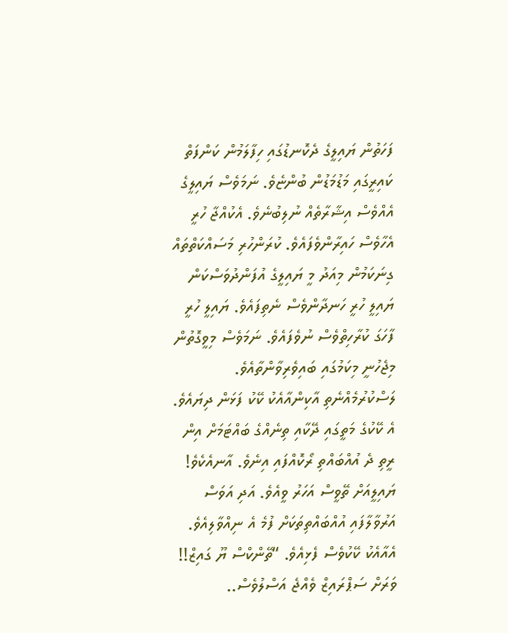ފަހަތުން ޔައިލީގެ ދެކޮނޑުގައި ހިފާލަމުން ކަންފަތް ކައިރީގައި މަޑުމަޑުން ބުންޏެވެ. ނަމަވެސް ޔައިލީގެ އެއްވެސް އިޝާރާތެއް ނުލިބުނެވެ. އެކުއްޖާ ހުރީ އެހާވެސް ހައިރާންވެފައެވެ. ކުރަންހުރި މަސައްކަތްތައް ގިނަކަމުން މިއަދު މީ ޔައިލީގެ އުފަންދުވަސްކަން ޔައިލީ ހުރީ ހަނދާންވެސް ނެތިފައެވެ. ޔައިލީ ހުރީ ފާހަގަ ކުރާހިތްވެސް ނުވެފައެވެ. ނަމަވެސް މިވީގޮތުން މިޖެހުނީ މިކަމުގައި ބައިވެރިވާންތާއެވެ. ލަސްކުރުމެއްނެތި އާކިންއާއެކު ކޭކު ފަޅަން ދިޔައެވެ. އެ ކޭކުގެ މަތީގައި ދޭކާއި ތިނެއްގެ ބައްޓަމަށް އިން ރީތި ދެ އުއްބައްތި ރޯކޮއްފައި އިނެވެ. އާނއެކެވެ! ޔައިލީއަށް ތޭވީސް އަހަރު ވީއެވެ. އަދި އަވަސް އަރުވާލާފައި އުއްބައްތިތަކަށް ފުމެ އެ ނިއްވާލިއެވެ. އެއާއެކު ކޭކުވެސް ފެޅިއެވެ. “ތޭންކްސް ޔޫ ގައިޒް!! ވަރަށް ސަޕްރައިޒް ވެއްޖެ އަސްލުވެސް..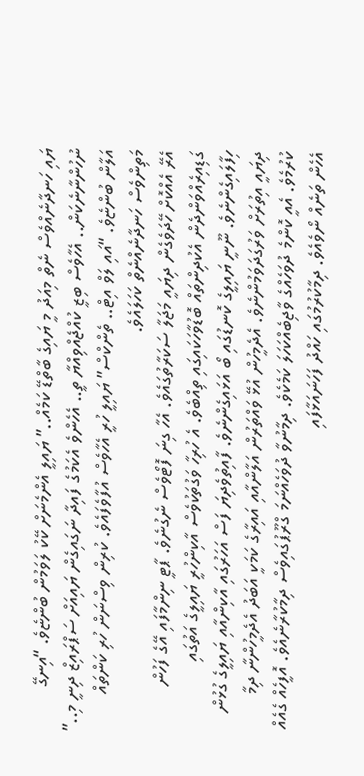ޔައި ހަނދާނެއްވެސް ނެތް މިއަދު މީ ޔައިގެ ބާތްޑޭ ކަމެއް..” ޔައިލީ އެންމެނަށް ކޭކު ލަވަމުން ބުންޏެވެ. “އިނގޭ ނުހުންނާނެކަން.. އެހާވެސް ބިޒީ ކުއްޖެއްވިއްޔާ ތީ.. އެހެންވެ އެކަމުގެ ފައިދާ ނަގައިގެން ޔައިއަށް ސަޕްރައިޒް ދިނީ މި..” އަލާން ބުންޏެވެ. “އައި ލަވް އިޓް.. ތެންކްސް” ޔައިލީ ހުރީ އެހާވެސް އުފާވެފައެވެ. ކުރިން ވިސްނަން ހުރި ކަންތައް މަތިންވެސް ހަނދާނެއްނެތް ކަހަލައެވެ.
އެރޭ އެއްކޮށް ހޭދަވެގެން ދިޔައީ މަޖަލާ ސަކަރާތުގައެވެ. އެހާ ގިނަ ފޮޓޯވެސް ނެގުނެވެ. ޕާޓީ ނިންމާފައި އޭގެ ފަހުން ގަޑިއިރެއްވަންދެން އެކުދިންތައް ބޮޑުވާހަކައިގައި ތިއްބެވެ. އެ ހުރިހާ ވަގުތަކުވެސް އާކިންހުރީ ޔައިލީގެ އަތުގައި ހިފާލައިގެންނެވެ. ނޫނީ ޔައިލީގެ ކޮނޑުގައި ބޯ އަޅައިގެންނެވެ. ފާއިތުވެދިޔަ ފަސް އަހަރުގައި އާކިންއާއި ޔައިލީގެ ގުޅުން ދިޔައީ އިތުރަށް ވަރުގަދަވަމުންނެވެ. އެދެމީހުން އުޅޭ ވައްތަރުން އަލާންއާއި އައިރާގެ ކަމަކީ އަބަދު އެދެމީހުންނާ ދިމާ ކުރުމެވެ. އެއީ ކޮންމެ ދުވަހެއްގެ ވާޖިބެއްކަހަލަ ކަމެކެވެ. ދިމާނުވާ ދުވަހެއްނަމަ ގްރޫޕުގައިވެސް ދިމާކުރާނެއެވެ. އޮފީހެއް ގެއެއް އެހެން ތަނެއް ނޯވެއެވެ. ދިމާކުރުމުގައި ހައްދު ފަހަނައަޅާފައި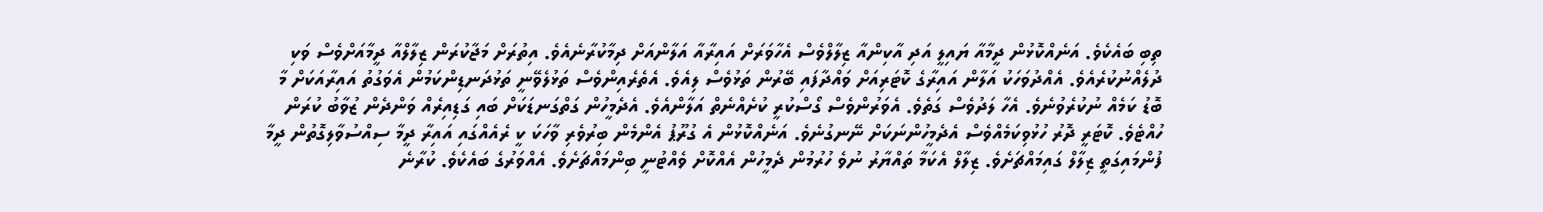ތިބި ބައެކެވެ. އަނެއްކޮޅުން ދީމާއާ ޔައިލީ އަދި އާކިންއާ ޒިލާލްވެސް އެހާވަރަށް އައިރާއާ އަލާންއަށް ދިމާކުރާނެއެވެ. އިތުރަށް މަޖާކުރަން ޒިލާލްއާ ދީމާއަށްވެސް ވަކި ދުލެއްނުކުރެއެވެ. އެއްދުވަހަކު އަލާން އައިރާގެ ކޮޓަރިއަށް ވައްދާފައި ބޭރުން ތަޅުވެސް ލިއެވެ. އެތެރެއިންވެސް ތަޅުލެވޭނީ ތަޅުދަނޑިންކަމުން އެވަގުތު އައިރާއަކަށް މާ ބޮޑު ކަމެއް ނުކުރެވުނެވެ. އެހާ ލަދުވެސް ގަތެވެ. އެވަރުންވެސް ގޯސްކުރީ ކުށެއްނެތް އަލާންއެވެ. އެދެމީހުން ގަތްގަނޑަކަށް ބައި ގަޑިއިރެއް ވަންދެން ޒުވާބު ކުރަން ހުއްޓެވެ. ކޮޓަރީ ދޮރު ހުޅުވިކަމެއްވެސް އެދެމީހުންނަކަށް ނޭނގުނެވެ. އަނެއްކޮޅުން އެ ގުރޫޕު އެންމެން ބިރުވެރި ވާހަކަ ކީ ރެއެއްގައި އައިރާ ދީމާ ސިއްސުވާލިގޮތުން ދީމާ ފުންމައިގަތީ ޒިލާލް ގައިމައްޗަށެވެ. ޒިލާލް އެކަމާ ތައްޔާރު ނުވެ ހުރުމުން ދެމީހުން އެއްކޮށް ވެއްޓުނީ ބިންމައްޗަށެވެ. އެއްވަރުގެ ބައެކެވެ. ކުރާނެ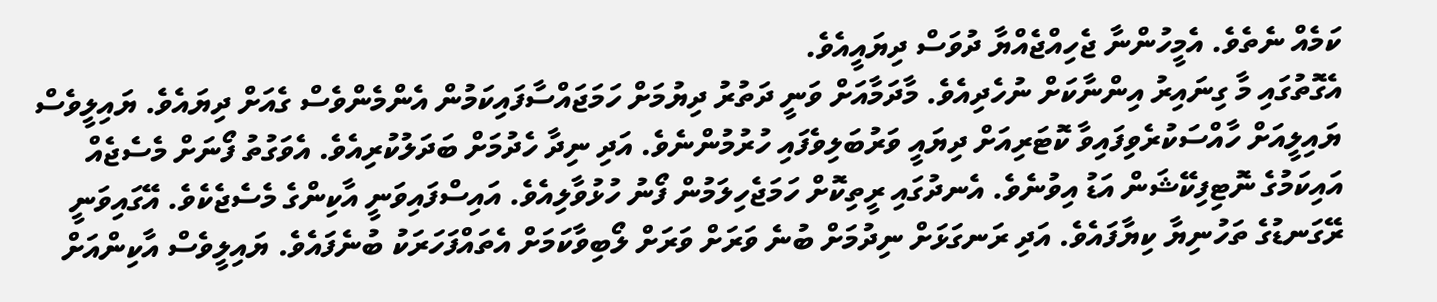ކަމެއް ނެތެވެ. އެމީހުންނާ ޖެހިއްޖެއްޔާ ދުވަސް ދިޔައީއެވެ.
އެގޮތުގައި މާ ގިނައިރު އިންނާކަށް ނުހެދިއެވެ. މާދަމާއަށް ވަނީ ދަތުރު ދިޔުމަށް ހަމަޖައްސާފައިކަމުން އެންމެންވެސް ގެއަށް ދިޔައެވެ. ޔައިލީވެސް ޔައިލީއަށް ހާއްސަކުރެވިފައިވާ ކޮޓަރިއަށް ދިޔައީ ވަރުބަލިވެފައި ހުރުމުންނެވެ. އަދި ނިދާ ހެދުމަށް ބަދަލުކުރިއެވެ. އެވަގުތު ފޯނަށް މެސެޖެއް އައިކަމުގެ ނޮޓިފިކޭޝަން އަޑު އިވުނެވެ. އެނދުގައި ރީތިކޮށް ހަމަޖެހިލަމުން ފޯނު ހުޅުވާލިއެވެ. އައިސްފައިވަނީ އާކިންގެ މެސެޖެކެވެ. އޭގައިވަނީ ރޭގަނޑުގެ ތަހުނިޔާ ކިޔާފައެވެ. އަދި ރަނގަޅަށް ނިދުމަށް ބުނެ ވަރަށް ވަރަށް ލޯބިވާކަމަށް އެތައްފަހަރަކު ބުނެފައެވެ. ޔައިލީވެސް އާކިންއަށް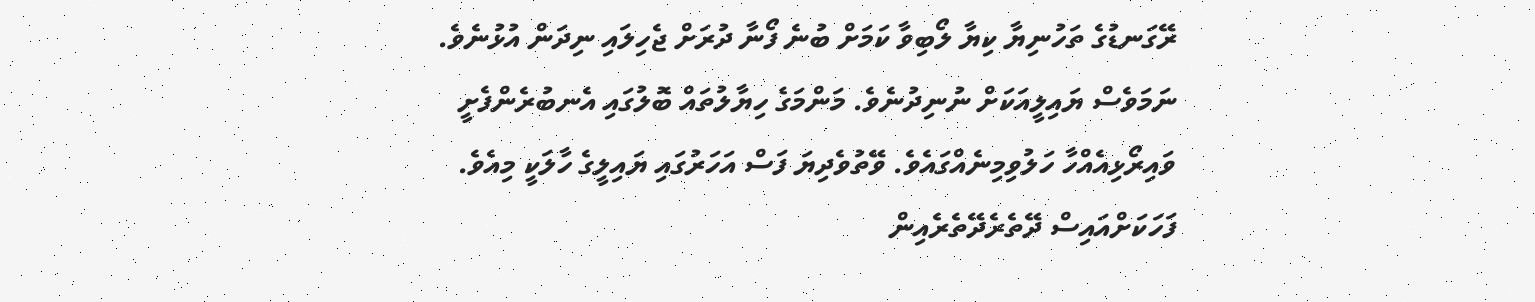ރޭގަނޑުގެ ތަހުނިޔާ ކިޔާ ލޯބިވާ ކަމަށް ބުނެ ފޯނާ ދުރަށް ޖެހިލައި ނިދަން އުޅުނެވެ. ނަމަވެސް ޔައިލީއަކަށް ނުނިދުނެވެ. މަންމަގެ ހިޔާލުތައް ބޮލުގައި އެނބުރެންފެށީ ވައިރޯޅިއެއްހާ ހަލުވިމިނެއްގައެވެ. ވޭތުވެދިޔަ ފަސް އަހަރުގައި ޔައިލީގެ ހާލަކީ މިއެވެ. ފަހަކަށްއައިސް ދޭތެރެދޭތެރެއިން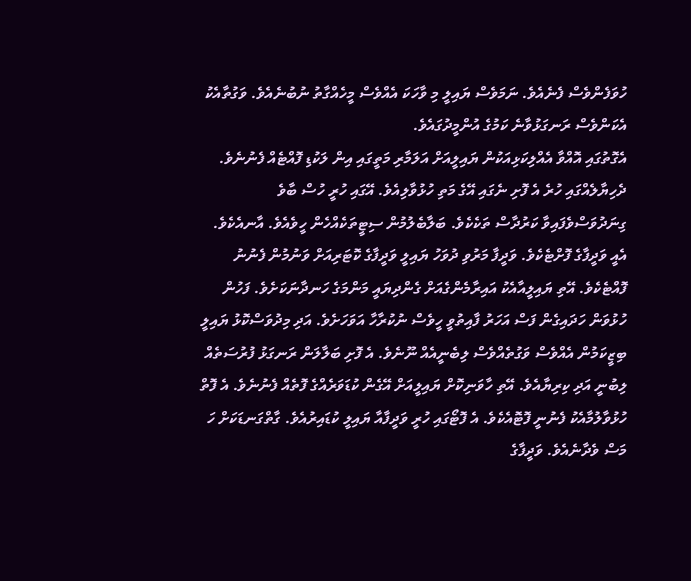ހުވަފެންވެސް ފެނެއެވެ. ނަމަވެސް ޔައިލީ މި ވާހަކަ އެއްވެސް މީހެއްގާތު ނުބުނެއެވެ. ވަގުތާއެކު އެކަންވެސް ރަނގަޅުވާނެ ކަމުގެ އުންމީދުގައެވެ.
އެގޮތުގައި އޮއްވާ އެއްލިކަޅިއަކުން ޔައިލީއަށް އަލަމާރި މަތީގައި އިން ލަކުޑި ފޮއްޓެއް ފެނުނެވެ. ދެހިޔާލެއްގައި ހުރެ އެ ފޮށި ނެގައި އޭގެ މަތި ހުޅުވާލިއެވެ. އޭގައި ހުރީ ހުސް ބާވެ ގިނަދުވަސްވެފައިވާ ކަރުދާސް ތަކެކެވެ. ބަލާބެލުމުން ސިޓީތަކެއްހެން ހީވެއެވެ. އާނއެކެވެ. އެއީ ވަދީފާގެ ފޮށްޓެކެވެ. ވަދީފާ މަރުވި ދުވަހު ޔައިލީ ވަދީފާގެ ކޮޓަރިއަށް ވަނުމުން ފެނުނު ފޮއްޓެކެވެ. އޭތި ޔައިލީއާއެކު އައިރާމެންގެއަށް ގެންދިޔައީ މަންމަގެ ހަނދާނަކަށެވެ. ފަހުން ހުޅުވަން ހަދައިގެން ފަސް އަހަރު ފާއިތުވީ ހީވެސް ނުކުރާހާ އަވަހަށެވެ. އަދި މިދުވަސްކޮޅު ޔައިލީ ބިޒީކަމުން އެއްވެސް ވަގުތެއްވެސް ލިބެނީއެއް ނޫނެވެ. އެ ފޮށި ބަލާލަން ރަނގަޅު ފުރުސަތެއް ލިބުނީ އަދި ކިރިޔާއެވެ. އޭތި ހާވަނިކޮށް ޔައިލީއަށް އޭގެން ކުޑަވަރެއްގެ ފޮތެއް ފެނުނެވެ. އެ ފޮތް ހުޅުވާލުމާއެކު ފެނުނީ ފޮޓޮއެކެވެ. އެ ފޮޓޯގައި ހުރީ ވަދީފާއާ ޔައިލީ ކުޑައިރުއެވެ. ގާތްގަނޑަކަށް ހަ މަސް ވެދާނެއެވެ. ވަދީފާގެ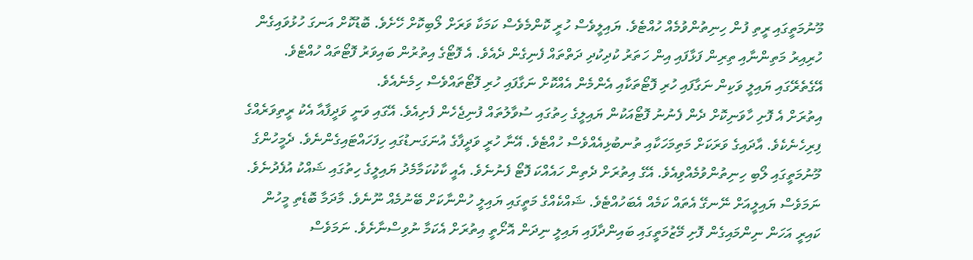މޫނުމަތީގައި ރީތި ފުން ހިނިތުންވުމެއް ހުއްޓެވެ. ޔައިލީވެސް ހުރީ ކޮންމެވެސް ކަމަކާ ވަރަށް ލޯބިކޮށް ހޭށެވެ. ބޮޑުކޮށް އަނގަ ހުޅުވައިގެން ހުރިއިރު މަތިންނާއި ތިރިން ފަޅާފައި އިން ހަތަރު ކުދިކުދި ދަތްތައް ފެނިގެން ދެއެވެ. އެ ފޮޓޯގެ އިތުރުން ބައިވަރު ފޮޓޯތައް ހުއްޓެވެ. އޭގެތެރޭގައި ޔައިލީ ވަކިން ނަގާފައި ހުރި ފޮޓޯތަކާއި އެންމެން އެއްކޮށް ނަގާފައި ހުރި ފޮޓޯތައްވެސް ހިމެނެއެވެ.
އިތުރަށް އެ ފޮށި ހާވަނިކޮށް ދެން ފެނުނު ފޮޓޯއަކުން ޔައިލީގެ ހިތުގައި ސުވާލުތައް ފުނިޖެހެން ފެށިއެވެ. އޭގައި ވަނީ ވަދީފާއާ އެކު ރީތިވަރެއްގެ ފިރިހެނެކެވެ. އާދައިގެ ވަރަކަށް މަތިމަހަކާއި ތުނބުޅިއެއްވެސް ހުއްޓެވެ. އޭނާ ހުރީ ވަދީފާގެ އުނަގަނޑުގައި ހިފަހައްޓައިގެންނެވެ. ދެމީހުންގެ މޫނުމަތީގައި ލޯބި ހިނިތުންވުމެއްވިއެވެ. އޭގެ އިތުރަށް ދެތިން ހައެއްކަ ފޮޓޯ ފެނުނެވެ. އެއީ ކާކުކަމާމެދު ޔައިލީގެ ހިތުގައި ޝައްކު އުފެދުނެވެ. ނަމަވެސް ޔައިލީއަށް ނޭނގޭ އެތައް ކަމެއް އެބަހުއްޓެވެ. ޝައްކެއްގެ މަތީގައި ޔައިލީ ހުންނާކަށް ބޭނުމެއް ނޫނެވެ. މާދަމާ ބޮޑެތި މީހުން ކައިރީ އަހަން ނިންމައިގެން ފޮށި މޭޒުމަތީގައި ބައިންދާފައި ޔައިލީ ނިދަން އޮށޯތީ އިތުރަށް އެކަމާ ނުވިސްނާށެވެ. ނަމަވެސް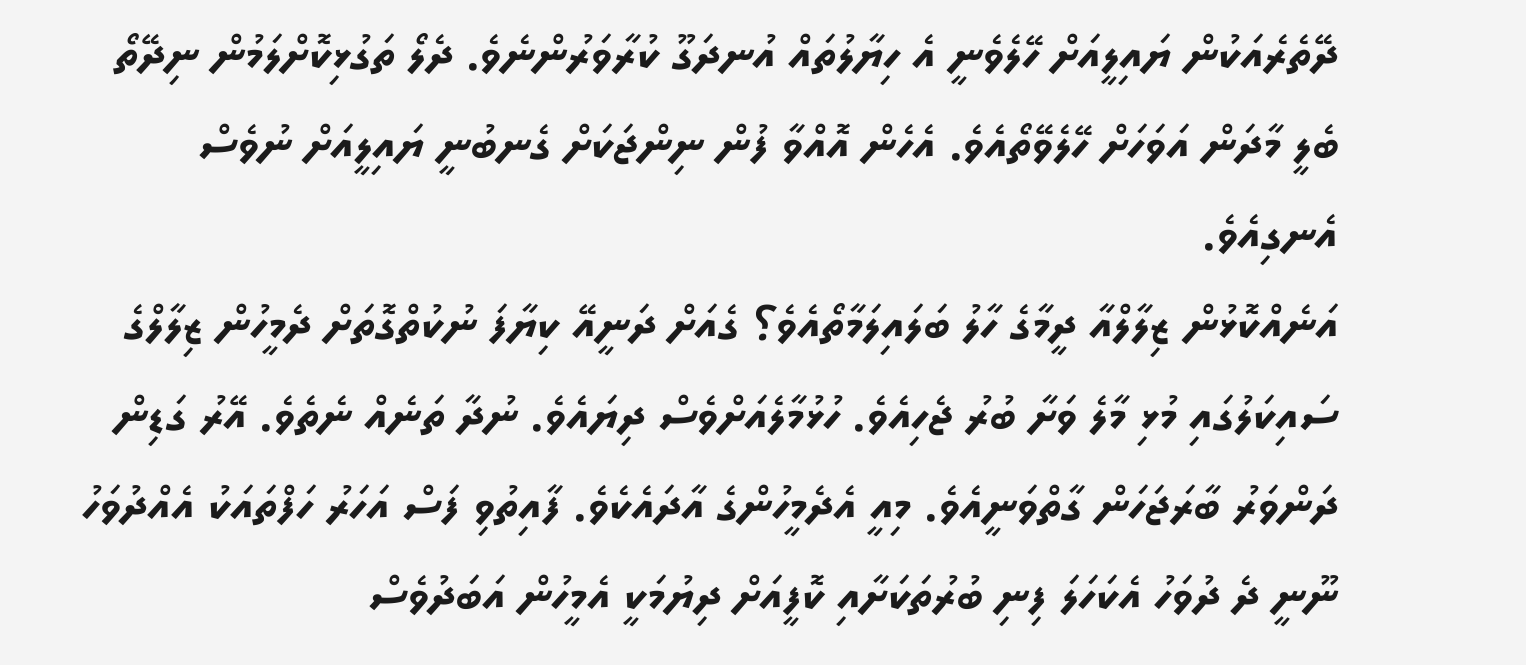ދޭތެރެއަކުން ޔައިލީއަށް ހޭލެވެނީ އެ ހިޔާލުތައް އުނދަގޫ ކުރާވަރުންނެވެ. ދެލޯ ތަގުޅިކޮށްލަމުން ނިދޭތޯ ބެލީ މާދަން އަވަހަށް ހޭލެވޭތޯއެވެ. އެހެން އޮއްވާ ފުން ނިންޖަކަށް ގެނބުނީ ޔައިލީއަށް ނުވެސް އެނގިއެވެ.
އަނެއްކޮޅުން ޒިލާލްއާ ދީމާގެ ހާލު ބަލައިލަމާތޯއެވެ؟ ގެއަށް ދަނީއޭ ކިޔާފަ ނުކުތްގޮތަށް ދެމީހުން ޒިލާލްގެ ސައިކަލުގައި މުޅި މާލެ ވަށާ ބުރު ޖެހިއެވެ. ހުޅުމާލެއަށްވެސް ދިޔައެވެ. ނުދާ ތަނެއް ނެތެވެ. އޭރު ގަޑިން ދަންވަރު ބާރަޖަހަން ގާތްވަނީއެވެ. މިއީ އެދެމީހުންގެ އާދައެކެވެ. ފާއިތުވި ފަސް އަހަރު ހަފްތައަކު އެއްދުވަހު ނޫނީ ދެ ދުވަހު އެކަހަލަ ފިނި ބުރުތަކަށާއި ކޮފީއަށް ދިޔުމަކީ އެމީހުން އަބަދުވެސް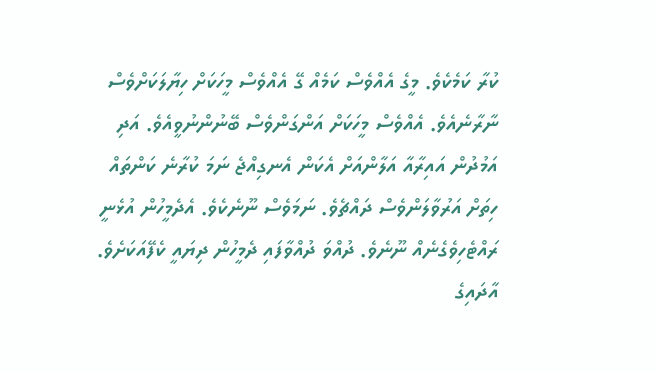ކުރާ ކަމެކެވެ. މީގެ އެއްވެސް ކަމެއް ގޭ އެއްވެސް މީހަކަށް ހިޔާލަކަށްވެސް ނާރާނެއެވެ. އެއްވެސް މީހަކަށް އަންގަންވެސް ބޭނުންނުވީއެވެ. އަދި އަމުދުން އައިރާއާ އަލާންއަށް އެކަން އެނގިއްޖެ ނަމަ ކުރާނެ ކަންތައް ހިތަށް އަރުވާލަންވެސް ދައްޗެވެ. ނަމަވެސް ނޫނެކެވެ. އެދެމީހުން އުޅެނީ ރައްޓެހިވެގެނެއް ނޫނެވެ. ދުއްވަ ދުއްވާފައި ދެމީހުން ދިޔައީ ކެފޭއަކަށެވެ. އާދައިގެ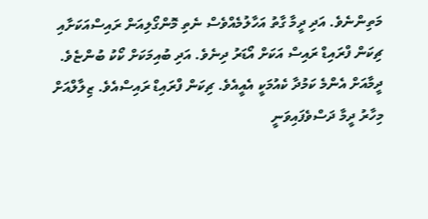މަތިންނެވެ. އަދި ދީމާ ގާތު އަހާލުމެއްވެސް ނެތި މޮންގޯލިއަން ރައިސްއަކަށާއި ޗިކަން ފްރައިޑް ރައިސް އަކަށް އޯޑަރު ދިނެވެ. އަދި ބުއިމަކަށް ކޯކު ބުންޏެވެ. ދީމާއަށް އެންމެ ކަމުދާ ކެއުމަކީ އެއީއެވެ. ޗިކަން ފްރައިޑް ރައިސްއެވެ. ޒިލާލްއަށް މިހާރު ދީމާ ދަސްވެފައިވަނީ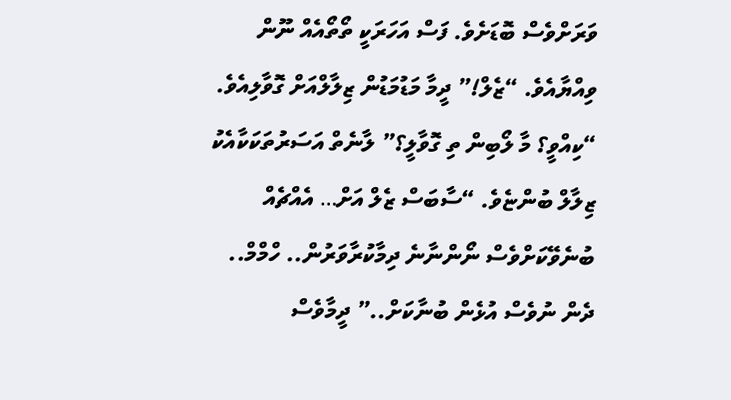ވަރަށްވެސް ބޮޑަށެވެ. ފަސް އަހަރަކީ ތޯތޯއެއް ނޫން ވިއްޔާއެވެ. “ޒެލް!” ދީމާ މަޑުމަޑުން ޒިލާލްއަށް ގޮވާލިއެވެ. “ކިއްވީ؟ މާ ލޯބިން ތި ގޮވާލީ؟” ލާނެތް އަސަރުތަކަކާއެކު ޒިލާލް ބުންޏެވެ. “ސާބަސް ޒެލް އަށް… އެއްޗެއް ބުނެވޭކަށްވެސް ނޯންނާނެ ދިމާކުރާވަރުން.. ހްމްމް.. ދެން ނުވެސް އުޅެން ބުނާކަށް..” ދީމާވެސް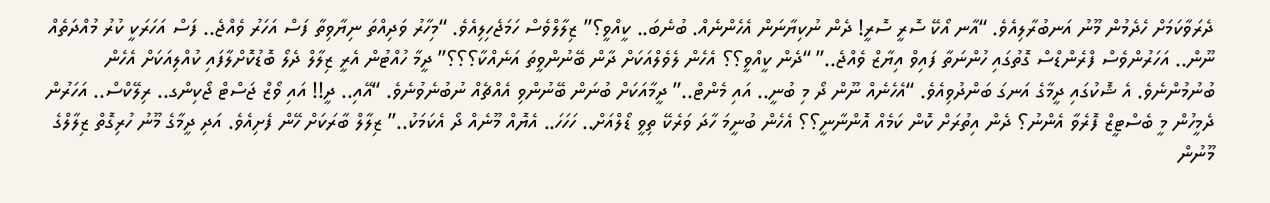ދެރަވާކަމަށް ހެދެމުން މޫނު އަނބުރާލިއެވެ. “އާނ އޯކޭ ސޮރީ ސޮރީ! ދެން ނުކިޔާނަން އެހެންނެއް. ބުނެބަ.. ކީއްވީ؟” ޒިލާލްވެސް ހަމަޖެހިލިއެވެ. “މިހާރު ވަދިއްތަ ނިޔާވިތާ ފަސް އަހަރު ވެއްޖެ.. ފަސް އަހަރަކީ ކުރު މުއްދަތެއް ނޫން.. އަހަރުންވެސް ފްރެންޑްސް ގޮތުގައި ހުންނަތާ ފައިވް އިޔާޒް ވެއްޖެ..” “ދެން ކީއްވީ؟؟ އެހެން ލެވެލްއަކަށް ދާން ބޭނުންވީތަ އަނެއްކާ؟؟؟” ދީމާ ހުއްޓުން އެރީ ޒިލާލް ދެލޯ ބޮޑުކޮށްލާފައި ކުއްލިއަކަށް އެހެން ބުނުމުންނެވެ. އެ ޝޮކުގައި ދީމާގެ އަނގަ ބަންދުވިއެވެ. “އެހެނެއް ނޫން ދޯ މި ބުނީ.. އައި މެންޓް..” ދީމާއަކަށް ބުނަން ބޭނުންވި އެއްޗެއް ނުބުނެވުނެވެ. “އޭއި.. ދީ!! އައި ވޯޒް ޖަސްޓް ޖޯކިންގ.. ރިލޭކްސް.. އަހަރުން ދެމީހުން މީ ބެސްޓީޒް ފޮރެވާ އެންނު؟ ދެން އިތުރަށް ކޮން ކަމެއް އޮންނާނީ؟؟ އެހެން ބުނީމަ ހާދަ ވަރެކޭ ތިވީ ޑޯލްއަށް.. ހަހަހަ.. އެޔޮއް މޫނެއް ދޯ އެކަމަކު..” ޒިލާލް ބާރަކަށް ހޭން ފެށިއެވެ. އަދި ދީމާގެ މޫނު ހުރިގޮތް ޒިލާލްގެ މޫނުން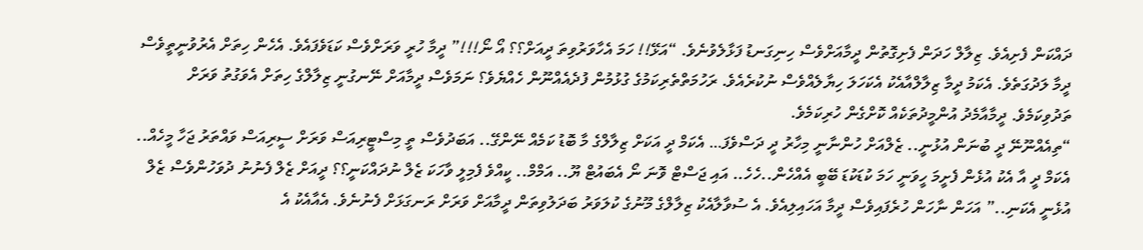ދައްކަން ފެށިއެވެ. ޒިލާލް ހަދަން ފެށިގޮތުން ދީމާއަށްވެސް ހިނިގަނޑު ފަޅާލެވުނެވެ. “އަޅޭ!! ހަމަ އެހާވަރުވިތަ ދީއަށް؟؟ އޯ ނޯ!!!” ދީމާ ހުރީ ވަރަށްވެސް ކަޑަވެފައެވެ. އެހެން ހިތަށް އެރުވުނީތީވެސް ދީމާ ލަދުގަތެވެ. އެކަމު ދީމާ ޒިލާލްއާއެކު އެކަހަލަ ހިޔާލެއްވެސް ނުކުރެއެވެ. ރަހުމަތްތެރިކަމުގެ ގުޅުމުން ފުދެއެއްނޫން ހެއްޔެވެ؟ ނަމަވެސް ދީމާއަށް ނޭނގުނީ ޒިލާލްގެ ހިތަށް އެވަގުތު ވަރަށް ތަދުވިކަމެވެ. ދީމާއާމެދު އުންމީދުތަކެއް ކޮށްގެން ހުރިކަމެވެ.
“ތިއެއްނޫނޭ ދީ ބުނަން އުޅުނީ.. ޒެލްއަށް ހުންނާނީ މިހާރު ދީ ދަސްވެފަ… އެކަމް ދީ އަކަށް ޒިލާލްގެ މާ ބޮޑު ކަމެއް ނޭންގޭ.. އަބަދުވެސް ތީ މިސްޓީރިއަސް ވަރަށް ސީރިއަސް ވައްތަރު ޖަހާ މީހެއް.. އެކަމް ދީ އާ އެކު އުޅެން ފެށީމަ ހީވަނީ ހަމަ ކުޑަކުޑަ ބޭބީ އެއްހެން..ހެހެ.. އައި ޖަސްޓް ވޮނަ ނޯ އެބައުޓް ޔޫ.. އަމްމް.. ކީއްވެ ފެމިލީ ވާހަކަ ޒެލް ނުދައްކަނީ؟؟ ދީއަށް ޒެލް ފެނުނު ދުވަހުންވެސް ޒެލް އުޅެނީ އެކަނި..” އަހަން ނާހަން ހުރެފައިވެސް ދީމާ އަހައިލިއެވެ. އެ ސުވާލާއެކު ޒިލާލްގެ މޫނުގެ ކުލަވަރު ބަދަލުވިތަން ދީމާއަށް ވަރަށް ރަނގަޅަށް ފެނުނެވެ. އެއާއެކު އެ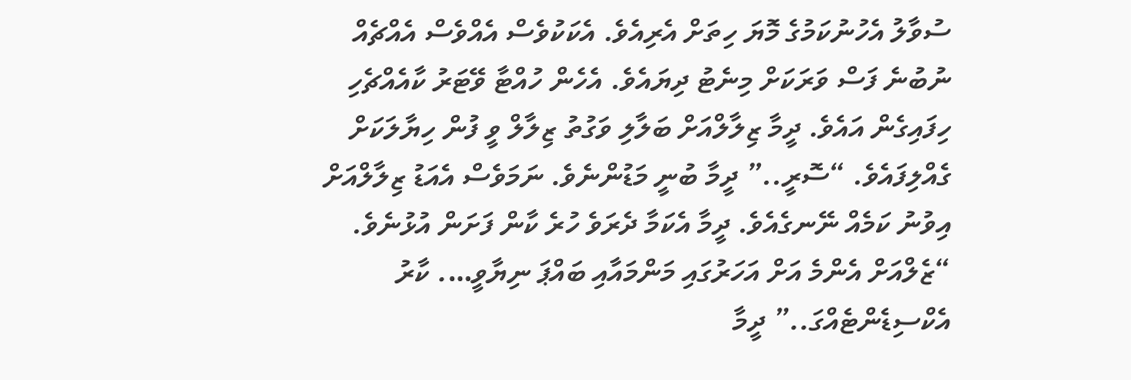ސުވާލު އެހުނުކަމުގެ މޮޔަ ހިތަށް އެރިއެވެ. އެކަކުވެސް އެއްވެސް އެއްޗެއް ނުބުނެ ފަސް ވަރަކަށް މިނެޓު ދިޔައެވެ. އެހެން ހުއްޓާ ވޭޓަރު ކާއެއްޗެހި ހިފައިގެން އައެވެ. ދީމާ ޒިލާލްއަށް ބަލާލި ވަގުތު ޒިލާލް ވީ ފުން ހިޔާލަކަށް ގެއްލިފައެވެ. “ސޮރީ..” ދީމާ ބުނީ މަޑުންނެވެ. ނަމަވެސް އެއަޑު ޒިލާލްއަށް އިވުނު ކަމެއް ނޭނގެއެވެ. ދީމާ އެކަމާ ދެރަވެ ހުރެ ކާން ފަށަން އުޅުނެވެ.
“ޒެލްއަށް އެންމެ އަށް އަހަރުގައި މަންމައާއި ބައްޕަ ނިޔާވީ…. ކާރު އެކްސިޑެންޓެއްގަ..” ދީމާ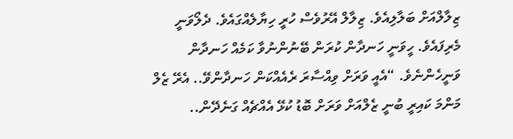ޒިލާލްއަށް ބަލާލިއެވެ. ޒިލާލް އޭރުވެސް ހުރީ ހިޔާލެއްގައެވެ. ދެލޯވަނީ މެރިފައެވެ. ހީވަނީ ހަނދާން ކުރަން ބޭނުންނުވާ ކަމެއް ހަނދާން ވަނީހެންނެވެ. “އެއީ ވަރަށް ވިއްސާރަ ރެއެއްކަން ހަނދާންވޭ.. އެރޭ ޒެލް މަންމަ ކައިރީ ބުނީ ޒެލްއަށް ވަރަށް ބޮޑު ކުޅޭ އެއްޗެއް ގަނެދޭން..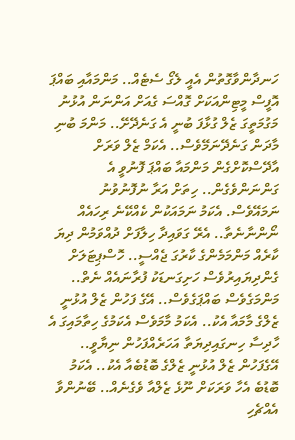ހަނދާންވާގޮތުން އެއީ ލެގޯ ސެޓެއް.. މަންމައާއި ބައްޕަ އޮފީސް މީޓިންއަކަށް ގޮއްސަ ގެއަށް އަންނަން އުޅުނު މަގުމަތީގަ ޒެލް ގުޅާފަ ބުނީ އެ ގަނެދޭށޭ.. މަންމަ ބުނި މާދަން ގަނެދޭނަމޭވެސް.. އެކަމް ޒެލް ވަރަށް އާދޭސްކޮށްގެން މަންމައާ ބައްޕަ ފޮނުވީ އެ ގަންނަންވެގެން.. ހިތަށް އަރާ ނުފޮނުވުނު ނަމައޭވެސް. އެކަމު ނަމައަކުން ކެއްކޭނެ ރިހައެއް ނޯންނާނެތާ.. އެރޭ ގަވައިދާ ހިލާފަށް ދުއްވަމުން ދިޔަ ކާރެއް މަންމަމެންގެ ކާރުގަ ޖެއްސީ.. ހޮސްޕިޓަލަށް ގެންދިޔައިރުވެސް ހަށިގަނޑަކު ފުރާނައެއް ނެތް.. މަންމަގެވެސް ބައްޕަގެވެސް.. އޭގެ ފަހުން ޒެލް އުޅުނީ ޒެލްގެ މާމައާ އެކު.. އެކަމު މާމަވެސް އެކަމުގެ ހިތާމައިގަ އެ ހާދިސާ ހިނގައިދިޔަތާ އަހަރެއްފަހުން ނިޔާވީ.. އޭގެފަހުން ޒެލް އުޅުނީ ޒެލްގެ ބޮޑުބެއާ އެކު.. އެކަމު ބޮޑުބެ އެހާ ވަރަކަށް ނޫޅެ ޒެލްއާ ވެގެނެއް.. ބޭނުންވާ އެއްޗެހި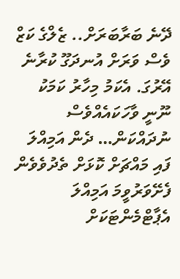ދޭނެ ބަރާބަރަށް.. ޒެލްގެ ކަޒް ވެސް ވަރަށް އުނދަގޫ ކުރާނެ އޭރުގަ. އެކަމު މިހާރު ކަމަކު ނޫނީ ވާހަކައެއްވެސް ނުދައްކަން… ދެން އަމިއްލަ ފައި މައްޗަށް ކޮޅަށް ތެދުވެވެން ފެށޭވަރުވީމަ އަމިއްލަ އެޕާޓްމެންޓަކަށް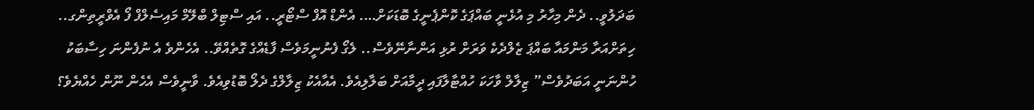ބަދަލުވީ.. ދެން މިހާރު މި އުޅެނީ ބައްޕަގެ ކޮންޕެނީގެ ބޮޑަކަށް…. އެންޑް އޮފް ސްޓޯރީ.. އައި ސްޓިލް ބްލޭމް މައިސެލްފް ފޯ އެވްރީތިންގ.. ހިތަށްއަރާ މަންމައާ ބައްޕަ ޒެލްދެކެ ވަރަށް ރުޅި އަންނާނޭވެސް.. ލެގޯ ފެނުނީމަވެސް ފާޑެއްގެ ގޮތެއްވޭ.. އެހެންވެ އެ ނުފެންނަ ހިސާބަކު ހުންނަނީ އަބަދުވެސް” ޒިލާލް ވާހަކަ ހުއްޓާލާފައި ދީމާއަށް ބަލާލިއެވެ. އެއާއެކު ޒިލާލްގެ ދެލޯ ބޮޑުވިއެވެ. ވާނީވެސް އެހެން ނޫން ހެއްޔެވެ؟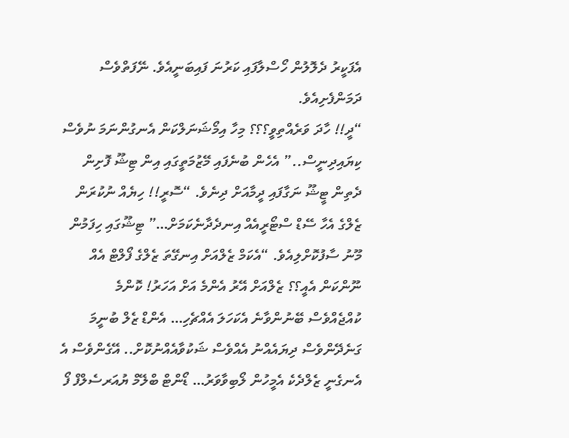އެފަކީރު ދެލޮލުން ހޯސްލާފައި ކަރުނަ ފައިބަނީއެވެ. ނޭފަތްވެސް ދަމަންފެށިއެވެ.
“ދީ!! ހާދަ ވަރެއްތިވީ؟؟؟ މިހާ އިމޯޝަނަލްކަން އެނގުންނަމަ ނުވެސް ކިޔައިދިނީސް..” އެހެން ބުނެފައި މޭޒުމަތީގައި އިން ޓިޝޫ ފޮށިން ދެތިން ޓީޝޫ ނަގާފައި ދީމާއަށް ދިނެވެ. “ސޮރީ!! ހިޔެއް ނުކުރަން ޒެލްގެ އެހާ ސޭޑް ސްޓޯރީއެއް އިނދެދާނެކަމަށް…” ޓިޝޫގައި ހިފަމުން މޫނު ސާފުކޮށްލިއެވެ. “އެކަމް ޒެލްއަށް އިނގޭތަ ޒެލްގެ ފޯލްޓް އެއް ނޫންކަން އެއީ؟؟ ޒެލްއަށް އޭރު އެންމެ އަށް އަހަރު! ކޮންމެ ކުއްޖެއްވެސް ބޭނުންވާނެ އެކަހަލަ އެއްޗެހި… އެންޑް ޒެލް ބުނީމަ ގަނެދޭންވެސް ދިޔައެއްނު އެއްވެސް ޝަކުވާއެއްނުކޮށް.. އޭގެންވެސް އެ އެނގެނީ ޒެލްދެކެ އެމީހުން ލޯބިވާވަރު… ޑޯންޓް ބްލޭމް ޔުއަރސެލްފް ފޯ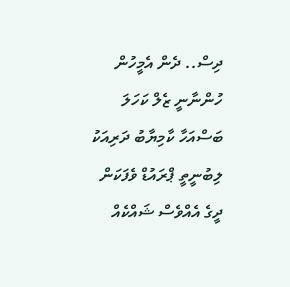ދިސް.. ދެން އެމީހުން ހުންނާނީ ޒެލް ކަހަލަ ބަސްއަހާ ކާމިޔާބު ދަރިއަކު ލިބުނީތީ ޕްރައުޑް ވެފަކަން ދީގެ އެއްވެސް ޝައްކެއް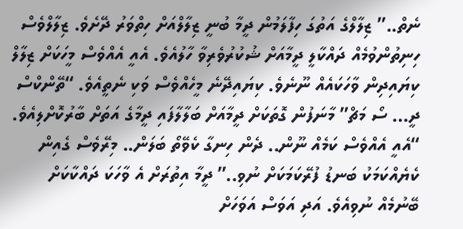ނެތް..” ޒިލާލްގެ އަތުގަ ހިފާލަމުން ދީމާ ބުނީ ޒިލާލްއަށް ހިތްވަރު ދޭށެވެ. ޒިލާލްވެސް ހިނިތުންވުމެއް ދައްކާލީ ދީމާއަށް ޝުކުރުވެރިވާ ހާލުއެވެ. އެއީ އެއްވެސް މީހަކަށް ޒިލާލް ކިޔައިދިން ވާހަކައެއް ނޫނެވެ. ކިޔައިދޭނެ މީހެއްވެސް ވަކި ނެތީއެވެ. “ތޭންކްސް ދީ… ސޯ މަޗް” މާނަފުން ގޮތަކަށް ދީމާއަށް ބަލާލާފައި ދީމާގެ އަތަށް ބާރުކޮށްލިއެވެ. “އެއީ އެއްވެސް ކަމެއް ނޫން.. ދެން ހިނގާ ކެވޭތޯ ބަލަން.. މިރޭވެސް ގެއިން ކެޔެއްކަމަކު ބަނޑު ފުރޭކަމަކަށް ނުވި..” ދީމާ އިތުރަށް އެ ވާހަކަ ދައްކާކަށް ބޭނުމެއް ނުވިއެވެ. އަދި އަވަސް އަވަހަށް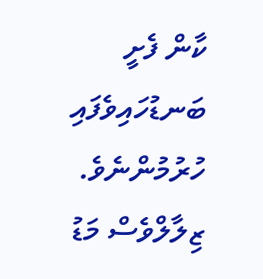ކާން ފެށީ ބަނޑުހައިވެފައި ހުރުމުންނެވެ. ޒިލާލްވެސް މަޑު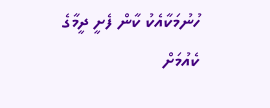ހުނުމަކާއެކު ކާން ފެށީ ދީމާގެ ކެއުމަށް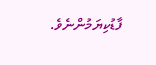ފާޑުކިޔަމުންނެވެ.